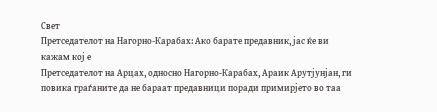Свет
Претседателот на Нагорно-Карабах: Ако барате предавник, јас ќе ви кажам кој е
Претседателот на Арцах, односно Нагорно-Карабах, Араик Арутјунјан, ги повика граѓаните да не бараат предавници поради примирјето во таа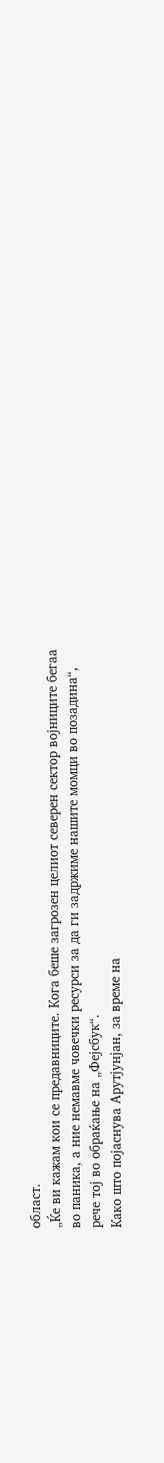област.
„Ќе ви кажам кои се предавниците. Кога беше загрозен целиот северен сектор војниците бегаа во паника, а ние немавме човечки ресурси за да ги задржиме нашите момци во позадина“, рече тој во обраќање на „Фејсбук“.
Како што појаснува Арутјунјан, за време на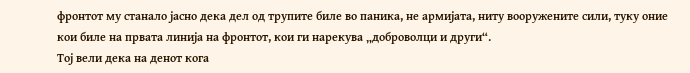фронтот му станало јасно дека дел од трупите биле во паника, не армијата, ниту вооружените сили, туку оние кои биле на првата линија на фронтот, кои ги нарекува „доброволци и други“.
Тој вели дека на денот кога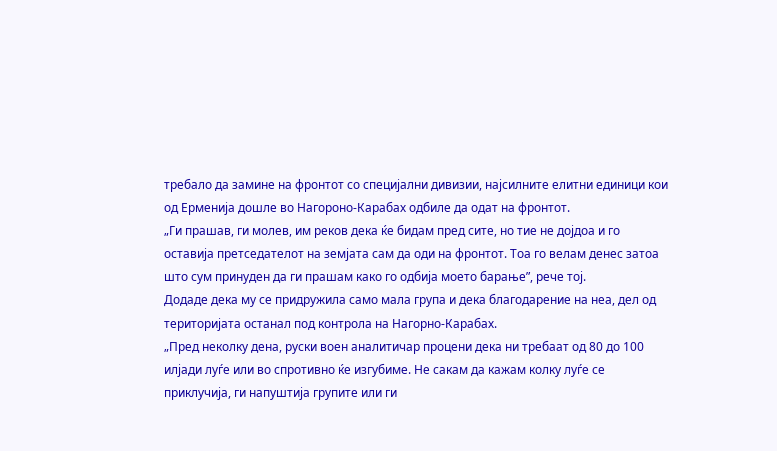требало да замине на фронтот со специјални дивизии, најсилните елитни единици кои од Ерменија дошле во Нагороно-Карабах одбиле да одат на фронтот.
„Ги прашав, ги молев, им реков дека ќе бидам пред сите, но тие не дојдоа и го оставија претседателот на земјата сам да оди на фронтот. Тоа го велам денес затоа што сум принуден да ги прашам како го одбија моето барање”, рече тој.
Додаде дека му се придружила само мала група и дека благодарение на неа, дел од територијата останал под контрола на Нагорно-Карабах.
„Пред неколку дена, руски воен аналитичар процени дека ни требаат од 80 до 100 илјади луѓе или во спротивно ќе изгубиме. Не сакам да кажам колку луѓе се приклучија, ги напуштија групите или ги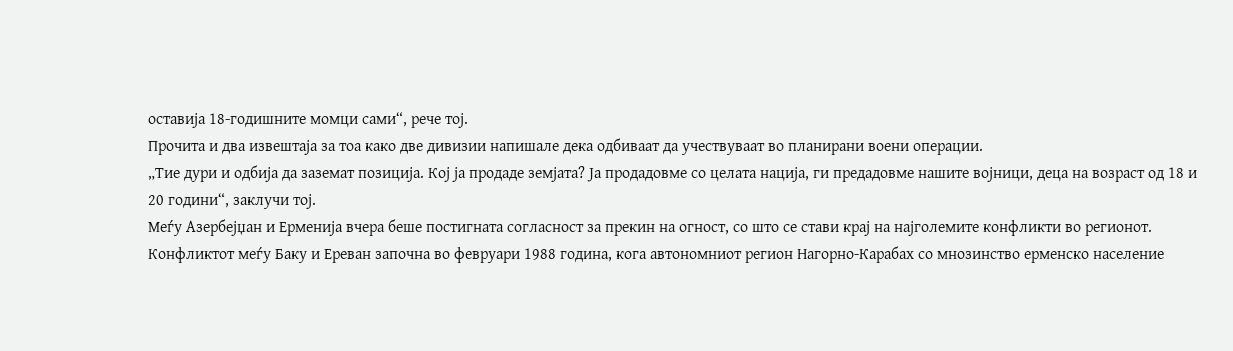оставија 18-годишните момци сами“, рече тој.
Прочита и два извештаја за тоа како две дивизии напишале дека одбиваат да учествуваат во планирани воени операции.
„Тие дури и одбија да заземат позиција. Кој ја продаде земјата? Ја продадовме со целата нација, ги предадовме нашите војници, деца на возраст од 18 и 20 години“, заклучи тој.
Меѓу Азербејџан и Ерменија вчера беше постигната согласност за прекин на огност, со што се стави крај на најголемите конфликти во регионот.
Конфликтот меѓу Баку и Ереван започна во февруари 1988 година, кога автономниот регион Нагорно-Карабах со мнозинство ерменско население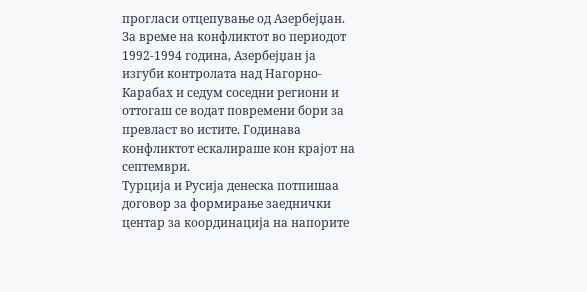прогласи отцепување од Азербејџан.
За време на конфликтот во периодот 1992-1994 година, Азербејџан ја изгуби контролата над Нагорно-Карабах и седум соседни региони и оттогаш се водат повремени бори за превласт во истите. Годинава конфликтот ескалираше кон крајот на септември.
Турција и Русија денеска потпишаа договор за формирање заеднички центар за координација на напорите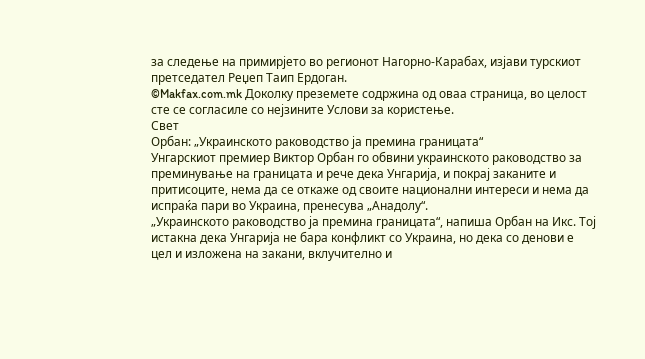за следење на примирјето во регионот Нагорно-Карабах, изјави турскиот претседател Реџеп Таип Ердоган.
©Makfax.com.mk Доколку преземете содржина од оваа страница, во целост сте се согласиле со нејзините Услови за користење.
Свет
Орбан: „Украинското раководство ја премина границата“
Унгарскиот премиер Виктор Орбан го обвини украинското раководство за преминување на границата и рече дека Унгарија, и покрај заканите и притисоците, нема да се откаже од своите национални интереси и нема да испраќа пари во Украина, пренесува „Анадолу“.
„Украинското раководство ја премина границата“, напиша Орбан на Икс. Тој истакна дека Унгарија не бара конфликт со Украина, но дека со денови е цел и изложена на закани, вклучително и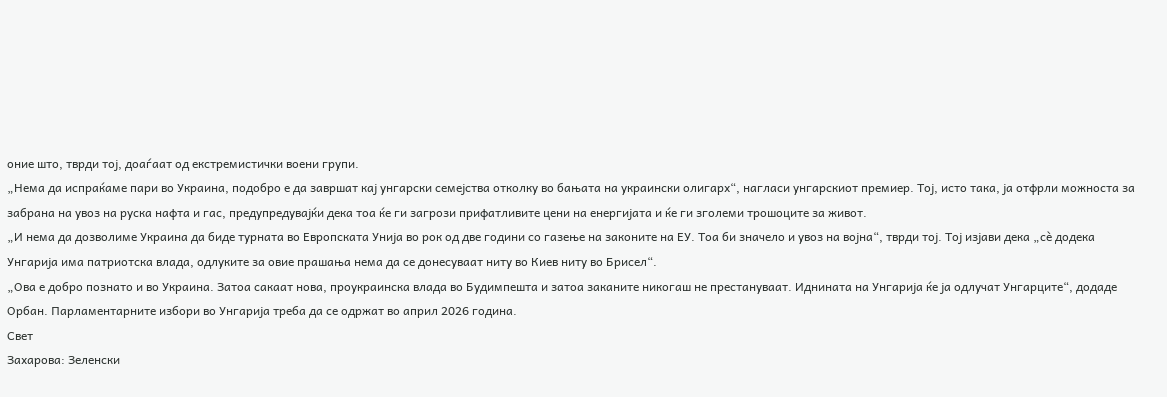оние што, тврди тој, доаѓаат од екстремистички воени групи.
„Нема да испраќаме пари во Украина, подобро е да завршат кај унгарски семејства отколку во бањата на украински олигарх“, нагласи унгарскиот премиер. Тој, исто така, ја отфрли можноста за забрана на увоз на руска нафта и гас, предупредувајќи дека тоа ќе ги загрози прифатливите цени на енергијата и ќе ги зголеми трошоците за живот.
„И нема да дозволиме Украина да биде турната во Европската Унија во рок од две години со газење на законите на ЕУ. Тоа би значело и увоз на војна“, тврди тој. Тој изјави дека „сè додека Унгарија има патриотска влада, одлуките за овие прашања нема да се донесуваат ниту во Киев ниту во Брисел“.
„Ова е добро познато и во Украина. Затоа сакаат нова, проукраинска влада во Будимпешта и затоа заканите никогаш не престануваат. Иднината на Унгарија ќе ја одлучат Унгарците“, додаде Орбан. Парламентарните избори во Унгарија треба да се одржат во април 2026 година.
Свет
Захарова: Зеленски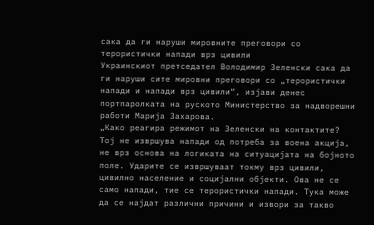сака да ги наруши мировните преговори со терористички напади врз цивили
Украинскиот претседател Володимир Зеленски сака да ги наруши сите мировни преговори со „терористички напади и напади врз цивили“, изјави денес портпаролката на руското Министерство за надворешни работи Марија Захарова.
„Како реагира режимот на Зеленски на контактите? Тој не извршува напади од потреба за воена акција, не врз основа на логиката на ситуацијата на бојното поле. Ударите се извршуваат токму врз цивили, цивилно население и социјални објекти. Ова не се само напади, тие се терористички напади. Тука може да се најдат различни причини и извори за такво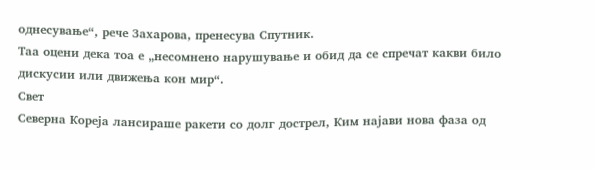однесување“, рече Захарова, пренесува Спутник.
Таа оцени дека тоа е „несомнено нарушување и обид да се спречат какви било дискусии или движења кон мир“.
Свет
Северна Кореја лансираше ракети со долг дострел, Ким најави нова фаза од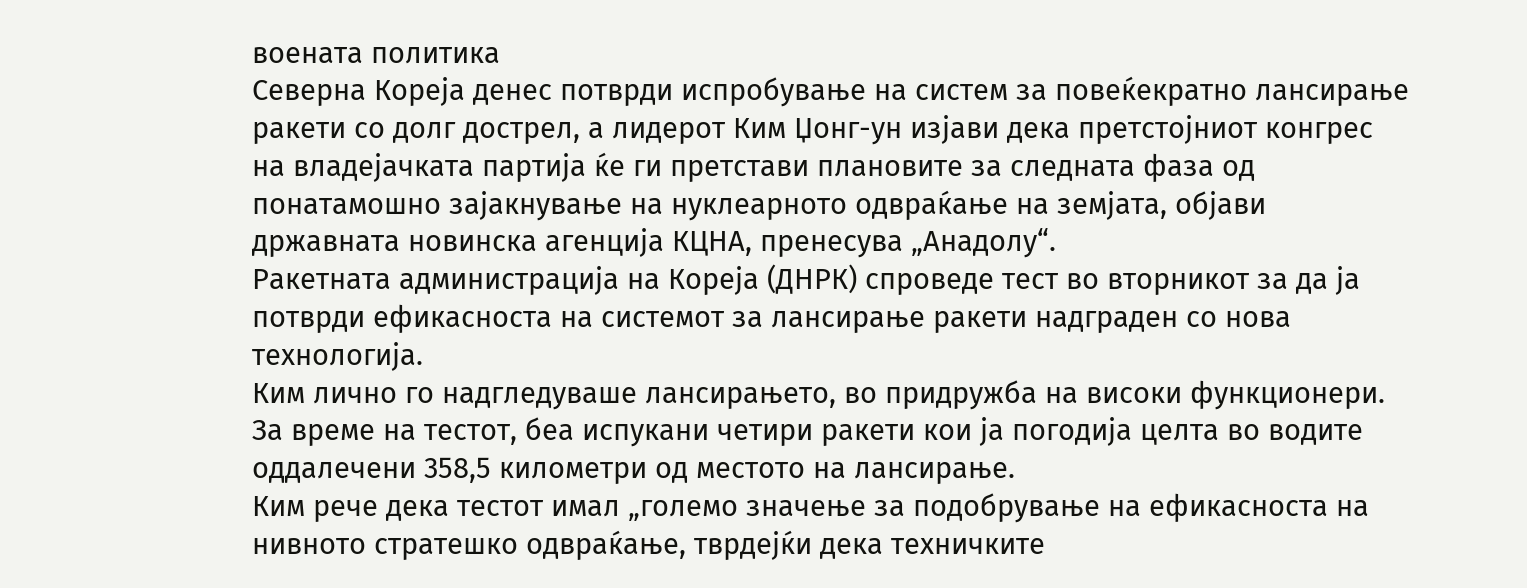воената политика
Северна Кореја денес потврди испробување на систем за повеќекратно лансирање ракети со долг дострел, а лидерот Ким Џонг-ун изјави дека претстојниот конгрес на владејачката партија ќе ги претстави плановите за следната фаза од понатамошно зајакнување на нуклеарното одвраќање на земјата, објави државната новинска агенција КЦНА, пренесува „Анадолу“.
Ракетната администрација на Кореја (ДНРК) спроведе тест во вторникот за да ја потврди ефикасноста на системот за лансирање ракети надграден со нова технологија.
Ким лично го надгледуваше лансирањето, во придружба на високи функционери.
За време на тестот, беа испукани четири ракети кои ја погодија целта во водите оддалечени 358,5 километри од местото на лансирање.
Ким рече дека тестот имал „големо значење за подобрување на ефикасноста на нивното стратешко одвраќање, тврдејќи дека техничките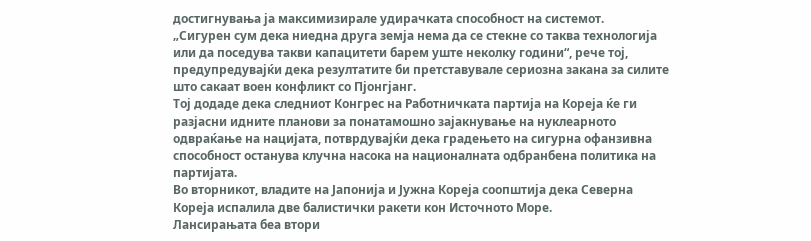достигнувања ја максимизирале удирачката способност на системот.
„Сигурен сум дека ниедна друга земја нема да се стекне со таква технологија или да поседува такви капацитети барем уште неколку години“, рече тој, предупредувајќи дека резултатите би претставувале сериозна закана за силите што сакаат воен конфликт со Пјонгјанг.
Тој додаде дека следниот Конгрес на Работничката партија на Кореја ќе ги разјасни идните планови за понатамошно зајакнување на нуклеарното одвраќање на нацијата, потврдувајќи дека градењето на сигурна офанзивна способност останува клучна насока на националната одбранбена политика на партијата.
Во вторникот, владите на Јапонија и Јужна Кореја соопштија дека Северна Кореја испалила две балистички ракети кон Источното Море.
Лансирањата беа втори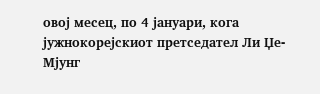овој месец, по 4 јануари, кога јужнокорејскиот претседател Ли Џе-Мјунг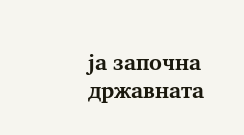ја започна државната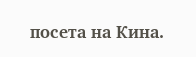посета на Кина.